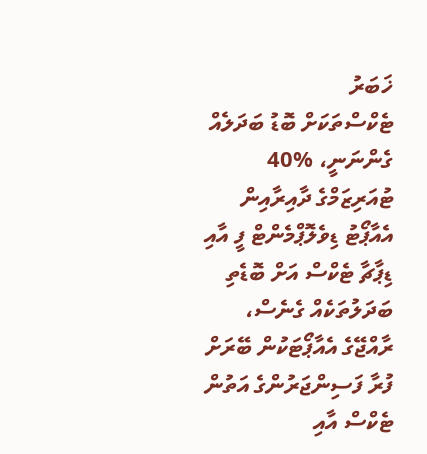ޚަބަރު
ޓެކްސްތަކަށް ބޮޑު ބަދަލެއް ގެންނަނީ، %40 ޓުއަރިޒަމްގެ ދާއިރާއިން
އެއާޕޯޓު ޑިވެލޮޕްމެންޓް ފީ އާއި ޑިޕާޗާ ޓެކްސް އަށް ބޮޑެތި ބަދަލުތަކެއް ގެނެސް، ރާއްޖޭގެ އެއާޕޯޓަކުން ބޭރަށް ފުރާ ފަސިންޖަރުންގެ އަތުން ޓެކްސް އާއި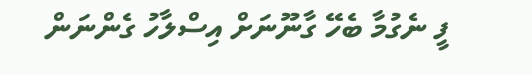ފީ ނެގުމާ ބެހޭ ގާނޫނަށް އިސްލާހު ގެންނަން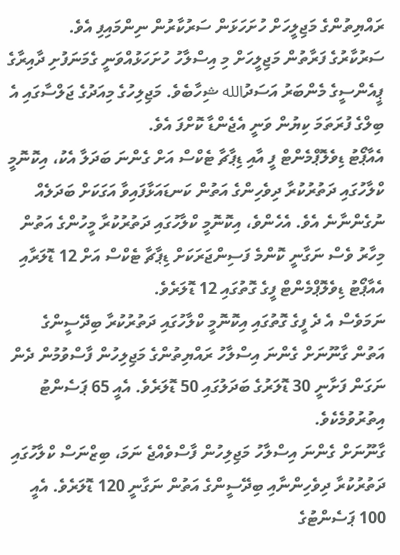ރައްޔިތުންގެ މަޖިލީހަށް ހުށަހަޅަން ސަރުކާރުން ނިންމައިފި އެވެ.
ސަރުކާރުގެ ފަރާތުން މަޖިލީހަށް މި އިސްލާހު ހުށަހަޅުއްވަނީ ގެމަނަފުށި ދާއިރާގެ ޕީއެންސީގެ މެންބަރު އަސަދުالله ޝިހާބެވެ. މަޖިލިހުގެ މިއަދުގެ ޖަލްސާގައި އެ ބިލްގެ ފުރަތަމަ ކިޔުން ވަނީ އެޖެންޑާ ކޮށްފަ އެވެ.
އެއާޕޯޓު ޑިވެލޮޕްމެންޓް ފީ އާއި ޑިޕާޗާ ޓެކްސް އަށް ގެންނަ ބަދަލާ އެކު، އިކޮނޮމީ ކްލާހުގައި ދަތުރުކުރާ ދިވެހިންގެ އަތުން ކަނޑައަޅާފައިވާ އަގަކަށް ބަދަލެއް ނުގެންނާނެ އެވެ. އެހެންވެ، އިކޮނޮމީ ކްލާހުގައި ދަތުރުކުރާ މީހުންގެ އަތުން މިހާރު ވެސް ނަގާނީ ކޮންމެ ފަސިންޖަރަކަށް ޑިޕާޗާ ޓެކްސް އަށް 12 ޑޮލަރާއި އެއާޕޯޓު ޑިވެލޮޕްމެންޓް ފީގެ ގޮތުގައި 12 ޑޮލަރެވެ.
ނަމަވެސް އެ ދެ ފީގެ ގޮތުގައި އިކޮނޮމީ ކްލާހުގައި ދަތުރުކުރާ ބިދޭސީންގެ އަތުން ގާނޫނަށް ގެންނަ އިސްލާހު ރައްޔިތުންގެ މަޖިލިހުން ފާސްވުމުން ދެން ނަގަން ފަށާނީ 30 ޑޮލަރުގެ ބަދަލުގައި 50 ޑޮލަރެވެ. އެއީ 65 ޕަސެންޓު އިތުރުވުމެކެވެ.
ގާނޫނަށް ގެންނަ އިސްލާހު މަޖިލިހުން ފާސްވެއްޖެ ނަމަ، ބިޒްނަސް ކްލާހުގައި ދަތުރުކުރާ ދިވެހިންނާއި ބިދޭސީންގެ އަތުން ނަގާނީ 120 ޑޮލަރެވެ. އެއީ 100 ޕަސެންޓުގެ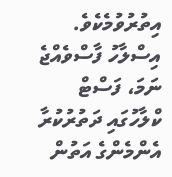އިތުރުވުމެކެވެ. އިސްލާހު ފާސްވެއްޖެ ނަމަ، ފަސްޓް ކްލާހުގައި ދަތުރުކުރާ އެންމެންގެ އަތުން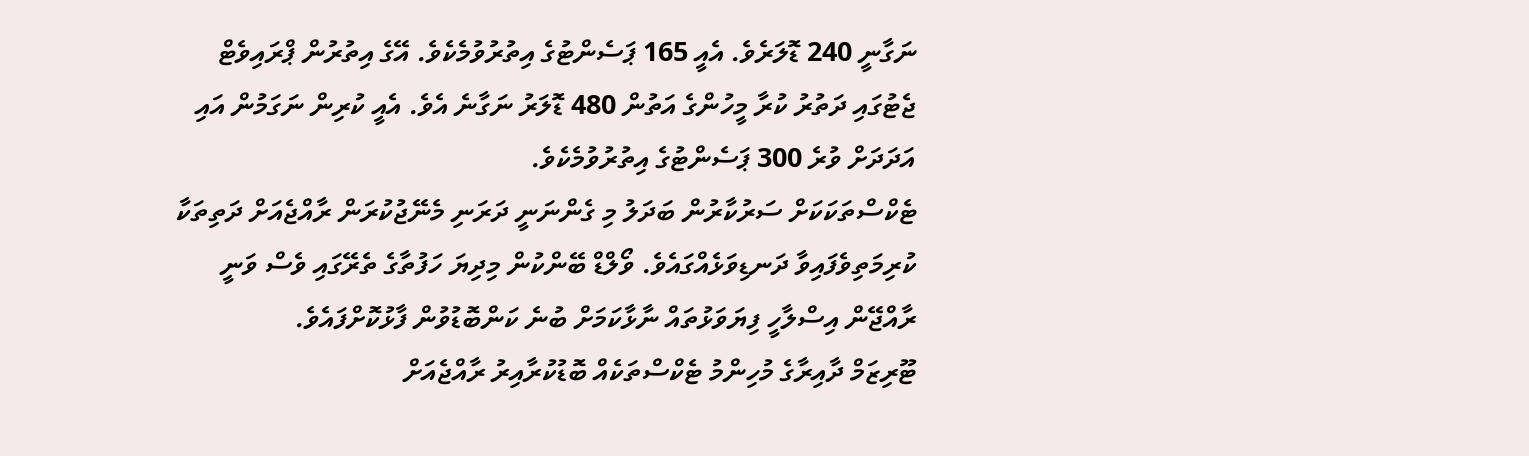ނަގާނީ 240 ޑޮލަރެވެ. އެއީ 165 ޕަސެންޓުގެ އިތުރުވުމެކެވެ. އޭގެ އިތުރުން ޕްރައިވެޓް ޖެޓުގައި ދަތުރު ކުރާ މީހުންގެ އަތުން 480 ޑޮލަރު ނަގާނެ އެވެ. އެއީ ކުރިން ނަގަމުން އައި އަދަދަށް ވުރެ 300 ޕަސެންޓުގެ އިތުރުވުމެކެވެ.
ޓެކްސްތަކަކަށް ސަރުކާރުން ބަދަލު މި ގެންނަނީ ދަރަނި މެނޭޖުކުރަން ރާއްޖެއަށް ދަތިތަކާ ކުރިމަތިވެފައިވާ ދަނޑިވަޅެއްގައެވެ. ވޯލްޑް ބޭންކުން މިދިޔަ ހަފުތާގެ ތެރޭގައި ވެސް ވަނީ ރާއްޖޭން އިސްލާހީ ފިޔަވަޅުތައް ނާޅާކަމަށް ބުނެ ކަންބޮޑުވުން ފާޅުކޮށްފައެވެ.
ޓޫރިޒަމް ދާއިރާގެ މުހިންމު ޓެކްސްތަކެއް ބޮޑުކުރާއިރު ރާއްޖެއަށް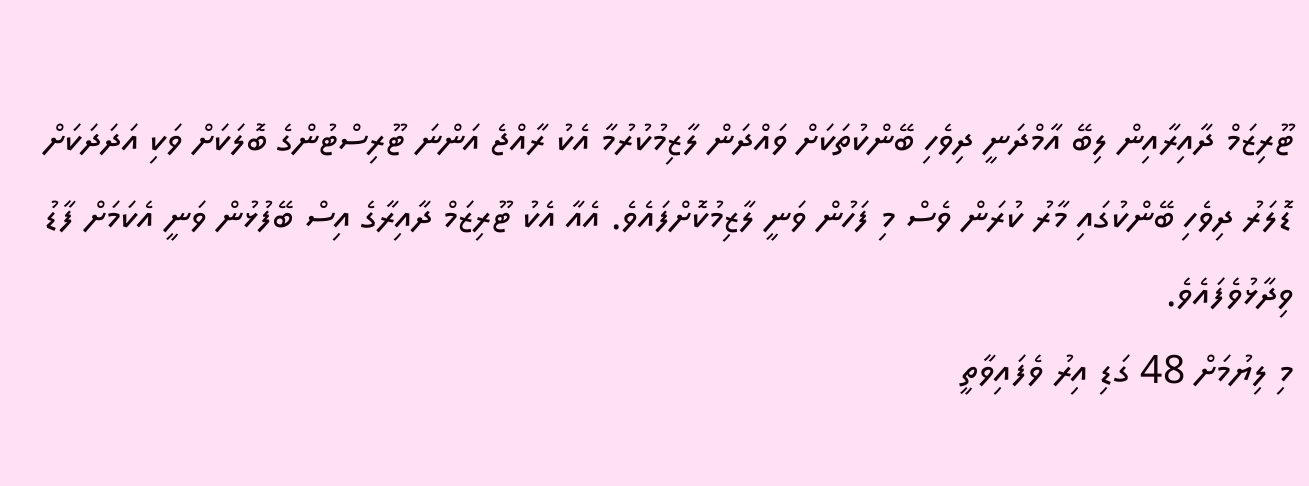ޓޫރިޒަމް ދާއިރާއިން ލިބޭ އާމްދަނީ ދިވެހި ބޭންކުތަކަށް ވައްދަން ލާޒިމުކުރުމާ އެކު ރާއްޖެ އަންނަ ޓޫރިސްޓުންގެ ބޮލަކަށް ވަކި އަދަދަކަށް ޑޮލަރު ދިވެހި ބޭންކުގައި މާރު ކުރަން ވެސް މި ފަހުން ވަނީ ލާޒިމުކޮށްފައެވެ. އެއާ އެކު ޓޫރިޒަމް ދާއިރާގެ އިސް ބޭފުޅުން ވަނީ އެކަމަށް ފާޑު ވިދާޅުވެފައެވެ.
މި ލިޔުމަށް 48 ގަޑި އިރު ވެފައިވާތީ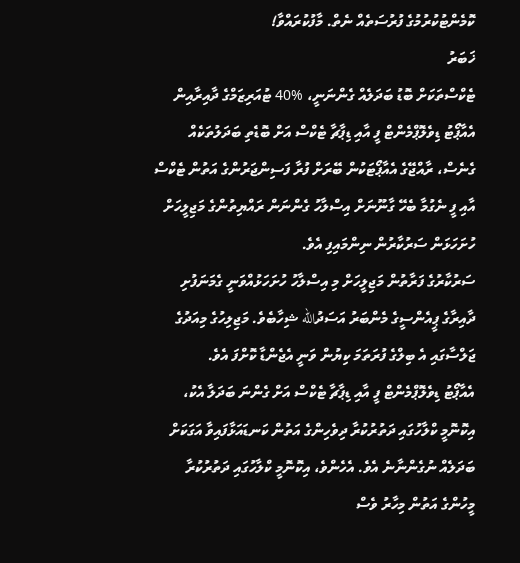ކޮމެންޓުކުރުމުގެ ފުރުސަތެއް ނެތް. މާފުކުރައްވާ!
ޚަބަރު
ޓެކްސްތަކަށް ބޮޑު ބަދަލެއް ގެންނަނީ، %40 ޓުއަރިޒަމްގެ ދާއިރާއިން
އެއާޕޯޓު ޑިވެލޮޕްމެންޓް ފީ އާއި ޑިޕާޗާ ޓެކްސް އަށް ބޮޑެތި ބަދަލުތަކެއް ގެނެސް، ރާއްޖޭގެ އެއާޕޯޓަކުން ބޭރަށް ފުރާ ފަސިންޖަރުންގެ އަތުން ޓެކްސް އާއި ފީ ނެގުމާ ބެހޭ ގާނޫނަށް އިސްލާހު ގެންނަން ރައްޔިތުންގެ މަޖިލީހަށް ހުށަހަޅަން ސަރުކާރުން ނިންމައިފި އެވެ.
ސަރުކާރުގެ ފަރާތުން މަޖިލީހަށް މި އިސްލާހު ހުށަހަޅުއްވަނީ ގެމަނަފުށި ދާއިރާގެ ޕީއެންސީގެ މެންބަރު އަސަދުالله ޝިހާބެވެ. މަޖިލިހުގެ މިއަދުގެ ޖަލްސާގައި އެ ބިލްގެ ފުރަތަމަ ކިޔުން ވަނީ އެޖެންޑާ ކޮށްފަ އެވެ.
އެއާޕޯޓު ޑިވެލޮޕްމެންޓް ފީ އާއި ޑިޕާޗާ ޓެކްސް އަށް ގެންނަ ބަދަލާ އެކު، އިކޮނޮމީ ކްލާހުގައި ދަތުރުކުރާ ދިވެހިންގެ އަތުން ކަނޑައަޅާފައިވާ އަގަކަށް ބަދަލެއް ނުގެންނާނެ އެވެ. އެހެންވެ، އިކޮނޮމީ ކްލާހުގައި ދަތުރުކުރާ މީހުންގެ އަތުން މިހާރު ވެސް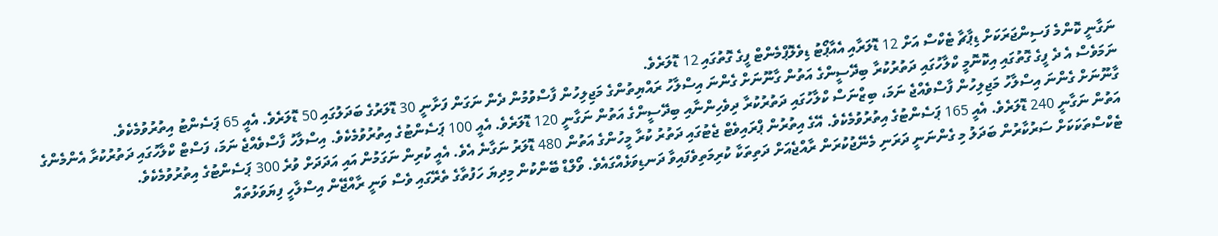ނަގާނީ ކޮންމެ ފަސިންޖަރަކަށް ޑިޕާޗާ ޓެކްސް އަށް 12 ޑޮލަރާއި އެއާޕޯޓު ޑިވެލޮޕްމެންޓް ފީގެ ގޮތުގައި 12 ޑޮލަރެވެ.
ނަމަވެސް އެ ދެ ފީގެ ގޮތުގައި އިކޮނޮމީ ކްލާހުގައި ދަތުރުކުރާ ބިދޭސީންގެ އަތުން ގާނޫނަށް ގެންނަ އިސްލާހު ރައްޔިތުންގެ މަޖިލިހުން ފާސްވުމުން ދެން ނަގަން ފަށާނީ 30 ޑޮލަރުގެ ބަދަލުގައި 50 ޑޮލަރެވެ. އެއީ 65 ޕަސެންޓު އިތުރުވުމެކެވެ.
ގާނޫނަށް ގެންނަ އިސްލާހު މަޖިލިހުން ފާސްވެއްޖެ ނަމަ، ބިޒްނަސް ކްލާހުގައި ދަތުރުކުރާ ދިވެހިންނާއި ބިދޭސީންގެ އަތުން ނަގާނީ 120 ޑޮލަރެވެ. އެއީ 100 ޕަސެންޓުގެ އިތުރުވުމެކެވެ. އިސްލާހު ފާސްވެއްޖެ ނަމަ، ފަސްޓް ކްލާހުގައި ދަތުރުކުރާ އެންމެންގެ އަތުން ނަގާނީ 240 ޑޮލަރެވެ. އެއީ 165 ޕަސެންޓުގެ އިތުރުވުމެކެވެ. އޭގެ އިތުރުން ޕްރައިވެޓް ޖެޓުގައި ދަތުރު ކުރާ މީހުންގެ އަތުން 480 ޑޮލަރު ނަގާނެ އެވެ. އެއީ ކުރިން ނަގަމުން އައި އަދަދަށް ވުރެ 300 ޕަސެންޓުގެ އިތުރުވުމެކެވެ.
ޓެކްސްތަކަކަށް ސަރުކާރުން ބަދަލު މި ގެންނަނީ ދަރަނި މެނޭޖުކުރަން ރާއްޖެއަށް ދަތިތަކާ ކުރިމަތިވެފައިވާ ދަނޑިވަޅެއްގައެވެ. ވޯލްޑް ބޭންކުން މިދިޔަ ހަފުތާގެ ތެރޭގައި ވެސް ވަނީ ރާއްޖޭން އިސްލާހީ ފިޔަވަޅުތައް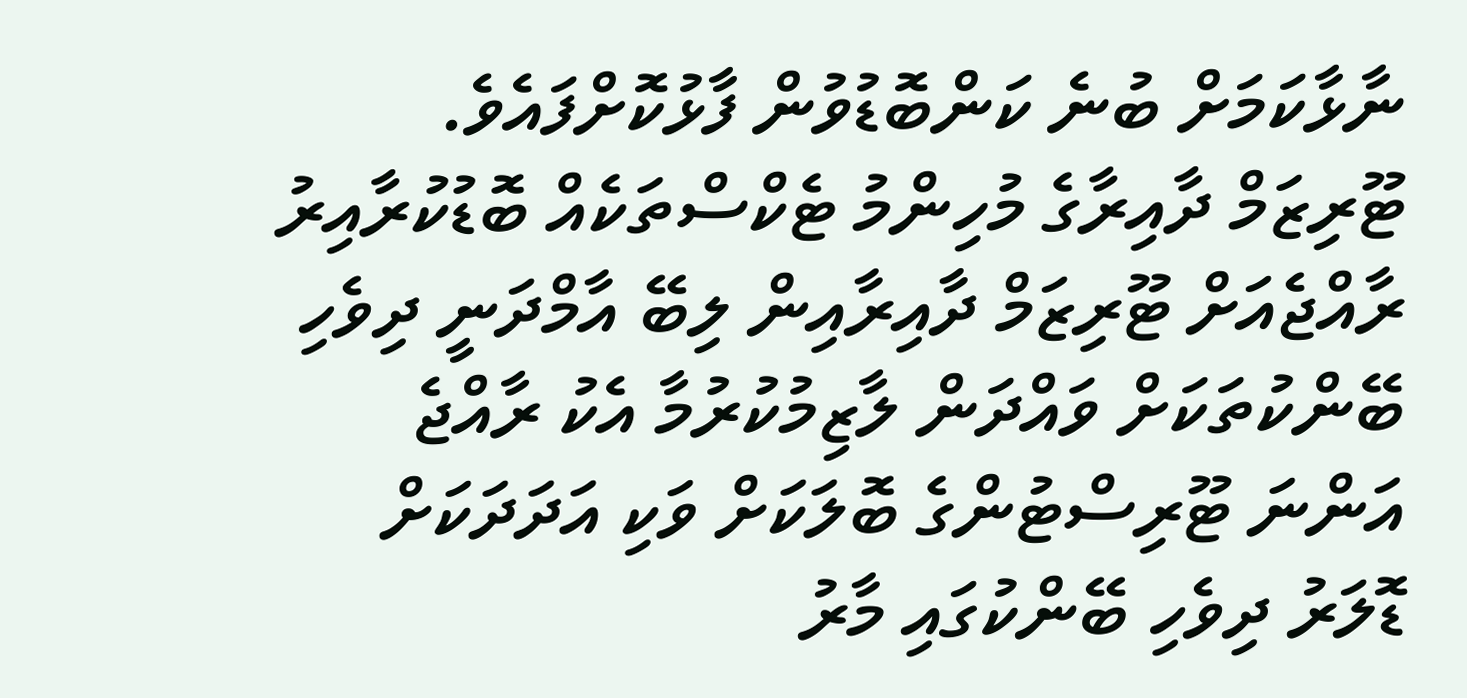ނާޅާކަމަށް ބުނެ ކަންބޮޑުވުން ފާޅުކޮށްފައެވެ.
ޓޫރިޒަމް ދާއިރާގެ މުހިންމު ޓެކްސްތަކެއް ބޮޑުކުރާއިރު ރާއްޖެއަށް ޓޫރިޒަމް ދާއިރާއިން ލިބޭ އާމްދަނީ ދިވެހި ބޭންކުތަކަށް ވައްދަން ލާޒިމުކުރުމާ އެކު ރާއްޖެ އަންނަ ޓޫރިސްޓުންގެ ބޮލަކަށް ވަކި އަދަދަކަށް ޑޮލަރު ދިވެހި ބޭންކުގައި މާރު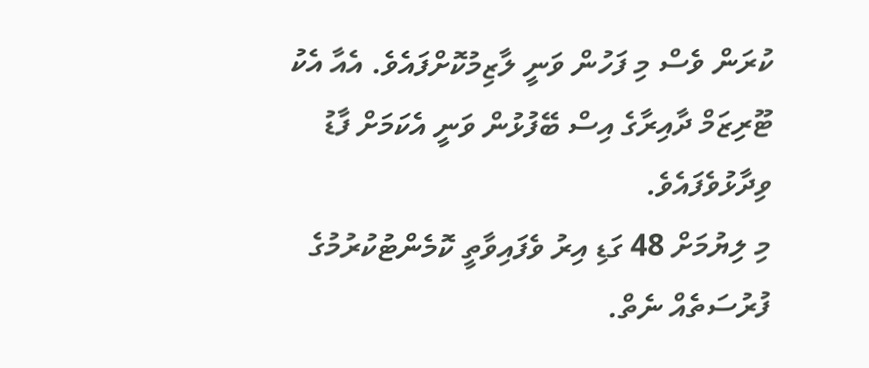ކުރަން ވެސް މި ފަހުން ވަނީ ލާޒިމުކޮށްފައެވެ. އެއާ އެކު ޓޫރިޒަމް ދާއިރާގެ އިސް ބޭފުޅުން ވަނީ އެކަމަށް ފާޑު ވިދާޅުވެފައެވެ.
މި ލިޔުމަށް 48 ގަޑި އިރު ވެފައިވާތީ ކޮމެންޓުކުރުމުގެ ފުރުސަތެއް ނެތް.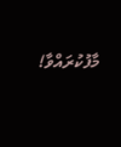މާފުކުރައްވާ!